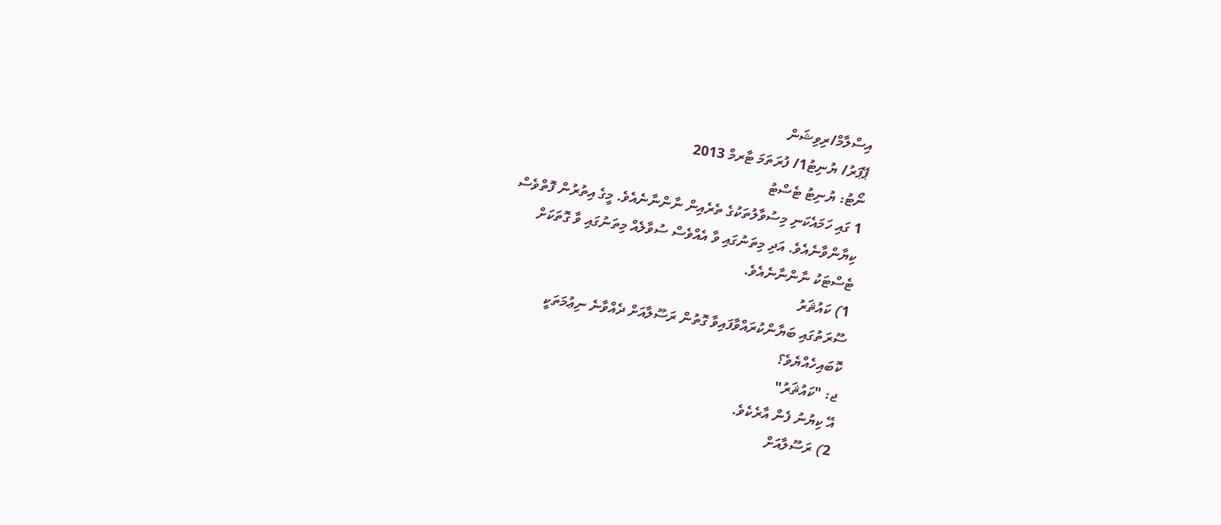އިސްލާމް/ރިވިޝަން
ޕޭޕަރު/ ޔުނިޓު1/ ފުރަތަމަ ޓާރމް 2013
ނޯޓު: ޔުނިޓު ޓެސްޓު
1 ގައި ހަމައެކަނި މިސުވާލުތަކުގެ ތެރެއިން ނާންނާނެއެވެ. މީގެ އިތުރުން ފޮތްވެސް
ކިޔާންވާނެއެވެ. އަދި މިތަނުގައި ވާ އެއްވެސް ސުވާލެއް މިތަނުގައި ވާ ގޮތަކަށް
ޓެސްޓަކު ނާންނާނެއެވެ.
1) ކައުޘަރު
ސޫރަތުގައި ބަޔާންކުރައްވާފައިވާ ގޮތުން ރަސޫލާއަށް ދެއްވާނެ ނިޢުމަތަކީ
ކޮބައިހެއްޔެވެ؟
ޖ: "ކައުޘަރު"
އޭ ކިޔުނު ފެން އާރެކެވެ.
2) ރަސޫލާއަށް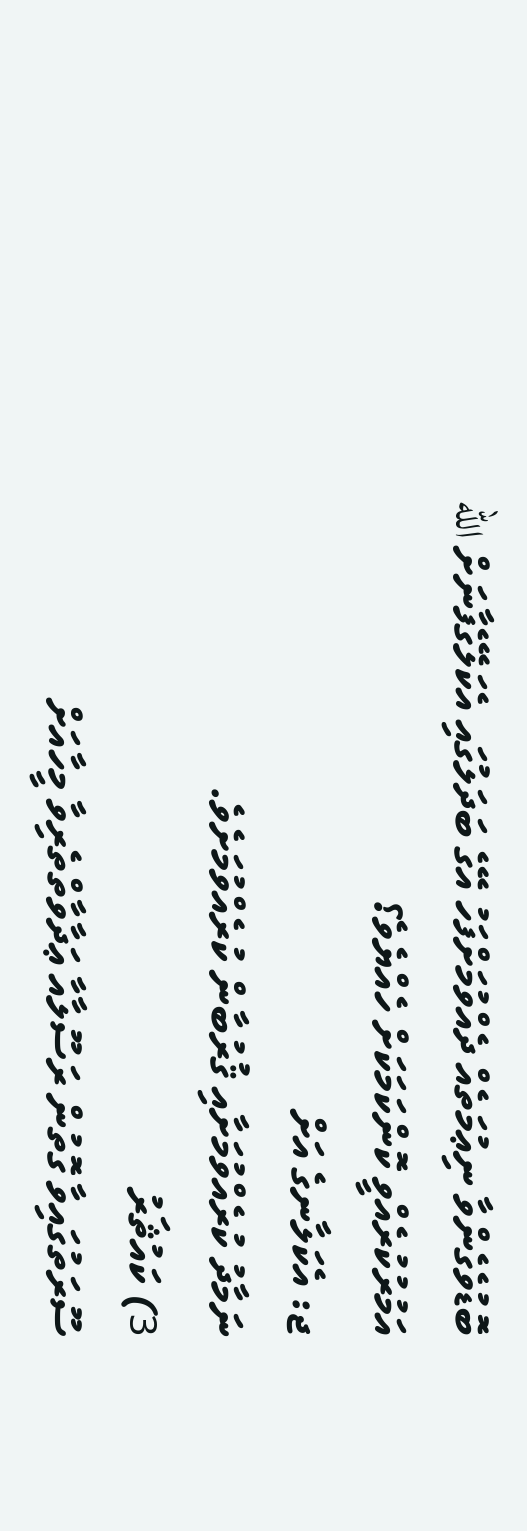ބޮޑުވެގެންވާ ނިޢުމަތެއް ދެއްވުމަށްފަހު އޭގެ ބަދަލުގައި އެކަލޭގެފާނަށް الله
އަމުރުކުރެއްވީ ކޮންކަމަކަށް ހެއްޔެވެ؟
ޖ: އެކަލާނގެ އަށް
ނަމާދު ކުރެއްވުމަށާއި ޤުރުބާން ކުރެއްވުމަށެވެ.
3) ކައުޘަރު
ސޫރަތުގައިވާ ގޮތުން ރަސޫލާއާ ޢަދާވާތްތެރިވާ މީހާއަށް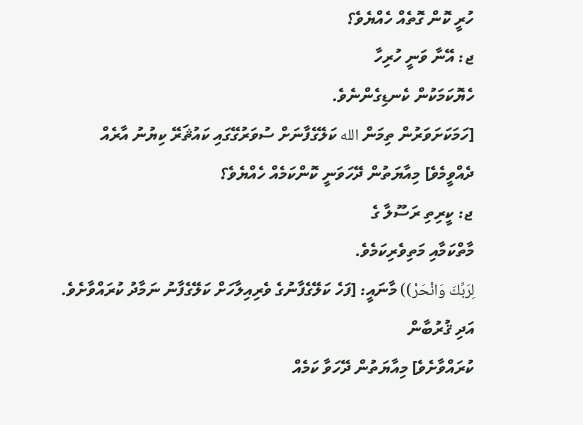ހުރީ ކޮން ގޮތެއް ހެއްޔެވެ؟
ޖ: އޭނާ ވަނީ ހުރިހާ
ހެޔޮކަމަކުން ކެނޑިގެންނެވެ.
[ހަމަކަށަވަރުން ތިމަން الله ކަލޭގެފާނަށް ސުވަރުގޭގައި ކައުޘަރޭ ކިޔުނު އާރެއް
ދެއްވީމެވެ] މިއާޔަތުން ދޭހަވަނީ ކޮންކަމެއް ހެއްޔެވެ؟
ޖ: ކީރިތި ރަސޫލާ ގެ
މާތްކަމާއި މަތިވެރިކަމެވެ.
لِرَبِّكَ وَانْحَرْ)) މާނައީ: [ފަހެ ކަލޭގެފާނުގެ ވެރިއިލާހަށް ކަލޭގެފާނު ނަމާދު ކުރައްވާށެވެ. އަދި ޤުރުބާން
ކުރައްވާށެވެ] މިއާޔަތުން ދޭހަވާ ކަމެއް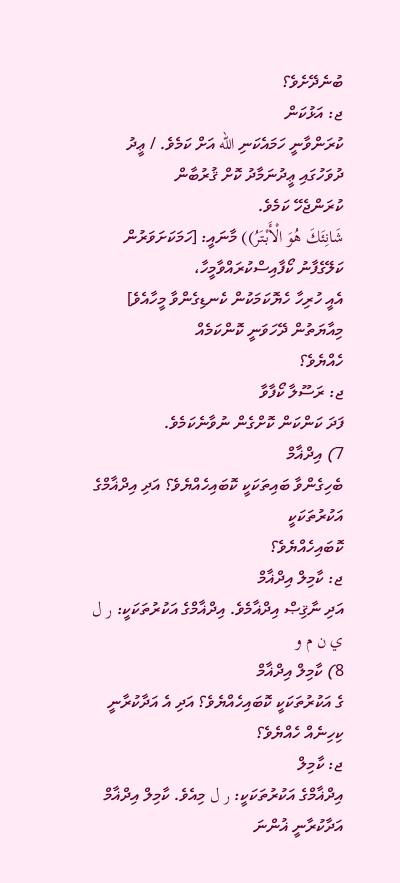ބުނެދޭށެވެ؟
ޖ: އަޅުކަން
ކުރަންވާނީ ހަމައެކަނި الله އަށް ކަމެވެ. / ޢީދު ދުވަހުގައި ޢީދުނަމާދު ކޮށް ޤުރުބާން
ކުރަންޖެހޭ ކަމެވެ.
شَانِئَكَ هُوَ الْأَبْتَرُ)) މާނައީ: [ހަމަކަށަވަރުން ކަލޭގެފާނު ކޯފާއިސްކުރައްވާމީހާ،
އެއީ ހުރިހާ ހެޔޮކަމަކުން ކެނޑިގެންވާ މީހާއެވެ] މިއާޔަތުން ދޭހަވަނީ ކޮންކަމެއް
ހެއްޔެވެ؟
ޖ: ރަސޫލާ ކޯފާވާ
ފަދަ ކަންކަން ކޮށްގެން ނުވާނެކަމެވެ.
7) އިދްޣާމް
ބެހިގެންވާ ބައިތަކަކީ ކޮބައިހެއްޔެވެ؟ އަދި އިދްޣާމްގެ އަކުރުތަކަކީ
ކޮބައިހެއްޔެވެ؟
ޖ: ކާމިލް އިދްޣާމް
އަދި ނާޤިޞް އިދްޣާމެވެ. އިދްޣާމްގެ އަކުރުތަކަކީ: ر ل ي ن م و
8) ކާމިލް އިދްޣާމް
ގެ އަކުރުތަކަކީ ކޮބައިހެއްޔެވެ؟ އަދި އެ އަދާކުރާނީ ކިހިނެއް ހެއްޔެވެ؟
ޖ: ކާމިލް
އިދްޣާމްގެ އަކުރުތަކަކީ: ر ل މިއެވެ. ކާމިލް އިދްޣާމް
އަދާކުރާނީ ޣުންނަ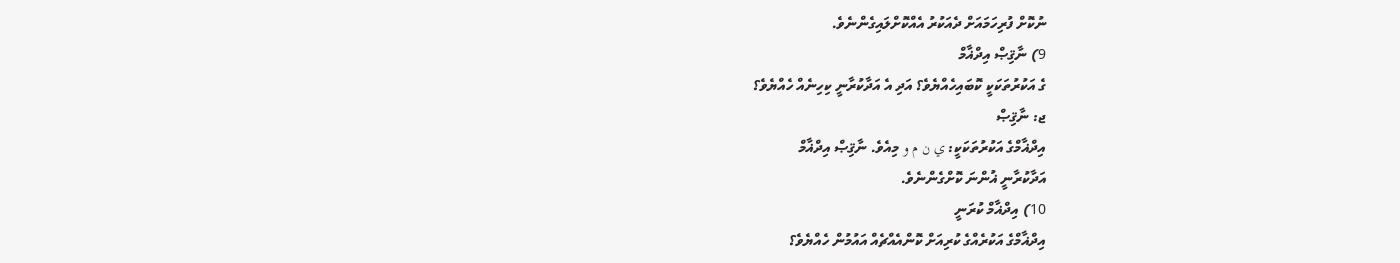ނުކޮށް ފުރިހަމައަށް ދެއަކުރު އެއްކޮށްލައިގެންނެވެ.
9) ނާޤިޞް އިދްޣާމް
ގެ އަކުރުތަކަކީ ކޮބައިހެއްޔެވެ؟ އަދި އެ އަދާކުރާނީ ކިހިނެއް ހެއްޔެވެ؟
ޖ: ނާޤިޞް
އިދްޣާމްގެ އަކުރުތަކަކީ: ي ن م و މިއެވެ. ނާޤިޞް އިދްޣާމް
އަދާކުރާނީ ޣުންނަ ކޮށްގެންނެވެ.
10) އިދްޣާމް ކުރަނީ
އިދްޣާމްގެ އަކުރެއްގެ ކުރިއަށް ކޮންއެއްޗެއް އައުމުން ހެއްޔެވެ؟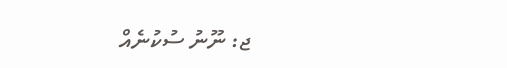ޖ: ނޫނު ސުކުނެއް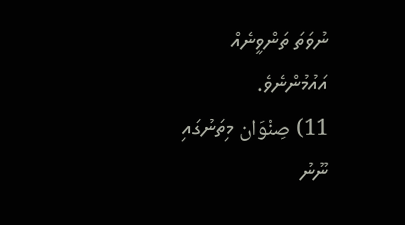ނުވަތަ ތަންވީނެއް އައުމުންނެވެ.
11) صِنْوَان މިތަނުގައި ނޫނު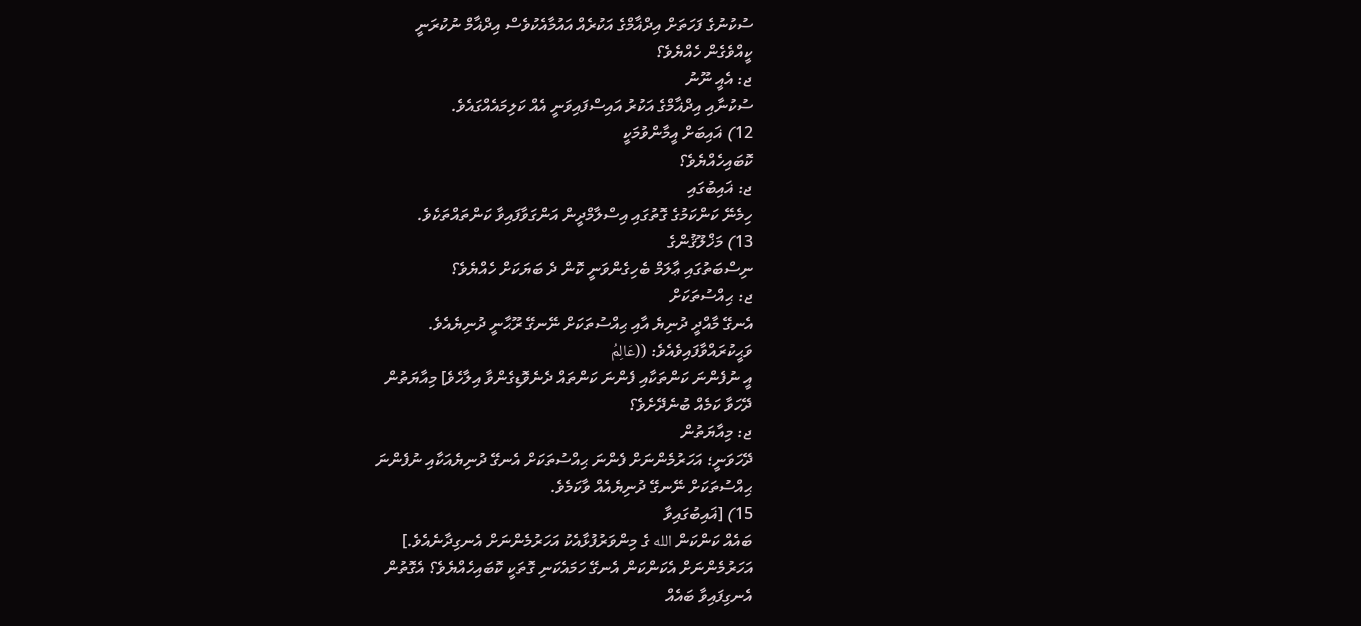ސުކުނުގެ ފަހަތަށް އިދްޣާމްގެ އަކުރެއް އައުމާއެކުވެސް އިދްޣާމް ނުކުރަނީ
ކީއްވެގެން ހެއްޔެވެ؟
ޖ: އެއީ ނޫނު
ސުކުނާއި އިދްޣާމްގެ އަކުރު އައިސްފައިވަނީ އެއް ކަލިމައެއްގައެވެ.
12) ޣައިބަށް އީމާންވުމަކީ
ކޮބައިހެއްޔެވެ؟
ޖ: ޣައިބުގައި
ހިމެނޭ ކަންކަމުގެ ގޮތުގައި އިސްލާމްދީން އަންގަވާފައިވާ ކަންތައްތަކެވެ.
13) މަޚްލޫޤުންގެ
ނިސްބަތުގައި ޢާލަމް ބެހިގެންވަނީ ކޮން ދެ ބަޔަކަށް ހެއްޔެވެ؟
ޖ: ޙިއްސުތަކަށް
އެނގޭ މާއްދީ ދުނިޔެ އާއި ޙިއްސުތަކަށް ނޭނގޭ ރޫޙާނީ ދުނިޔެއެވެ.
ވަޙީކުރައްވާފައިވެއެވެ: ((عَالِمُ
އީ ނުފެންނަ ކަންތަކާއި ފެންނަ ކަންތައް ދެނެވޮޑިގެންވާ އިލާހެވެ] މިއާޔަތުން
ދޭހަވާ ކަމެއް ބުނެދޭށެވެ؟
ޖ: މިއާޔަތުން
ދޭހަވަނީ؛ އަހަރުމެންނަށް ފެންނަ ޙިއްސުތަކަށް އެނގޭ ދުނިޔެއަކާއި ނުފެންނަ
ޙިއްސުތަކަށް ނޭނގޭ ދުނިޔެއެއް ވާކަމެވެ.
15) [ޣައިބުގައިވާ
ބައެއް ކަންކަން الله ގެ މިންވަރުފުޅާއެކު އަހަރުމެންނަށް އެނގިދާނެއެވެ.]
އަހަރުމެންނަށް އެކަންކަން އެނގޭ ހަމައެކަނި ގޮތަކީ ކޮބައިހެއްޔެވެ؟ އެގޮތުން
އެނގިފައިވާ ބައެއް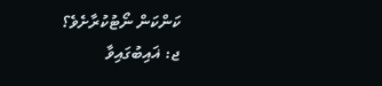ކަންކަން ނޯޓުކުރާށެވެ؟
ޖ: ޣައިބުގައިވާ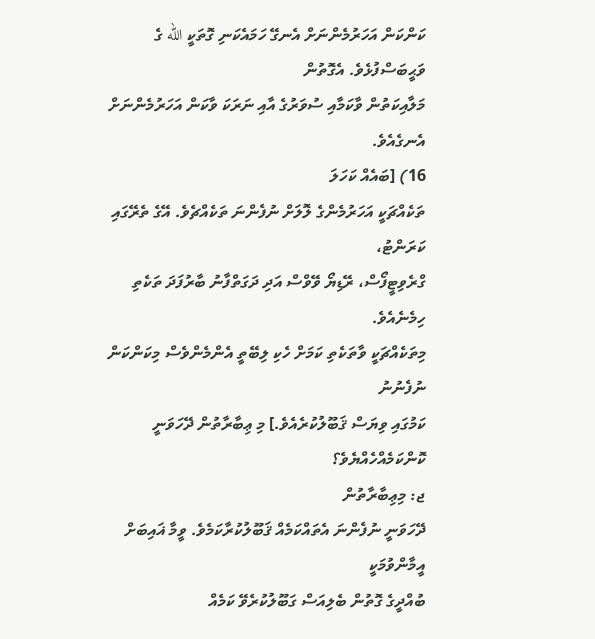ކަންކަން އަހަރުމެންނަށް އެނގޭ ހަމައެކަނި ގޮތަކީ الله ގެ ވަޙީބަސްފުޅެވެ. އެގޮތުން
މަލާއިކަތުން ވާކަމާއި ސުވަރުގެ އާއި ނަރަކަ ވާކަން އަހަރުމެންނަށް އެނގެއެވެ.
16) [ބައެއް ކަހަލަ
ތަކެއްޗަކީ އަހަރުމެންގެ ލޮލަށް ނުފެންނަ ތަކެއްޗެވެ. އޭގެ ތެރޭގައި ކަރަންޓު،
ގްރެވިޓީފޯސް، ރޭޑިޔޯ ވޭވްސް އަދި ދަގަތްފާނު ބާރުފަދަ ތަކެތި ހިމެނެއެވެ.
މިތަކެއްޗަކީ ވާތަކެތި ކަމަށް ހެކި ލިބޭތީ އެންމެންވެސް މިކަންކަން ނުފެނުނު
ކަމުގައި ވިޔަސް ޤަބޫލުކުރެއެވެ.] މި ޢިބާރާތުން ދޭހަވަނީ ކޮންކަމެއްހެއްޔެވެ؟
ޖ: މިޢިބާރާތުން
ދޭހަވަނީ ނުފެންނަ އެތައްކަމެއް ޤަބޫލުކުރާކަމެވެ. ވީމާ ޣައިބަށް އީމާންވުމަކީ
ބުއްދީގެ ގޮތުން ބެލިއަސް ގަބޫލުކުރެވޭ ކަމެއް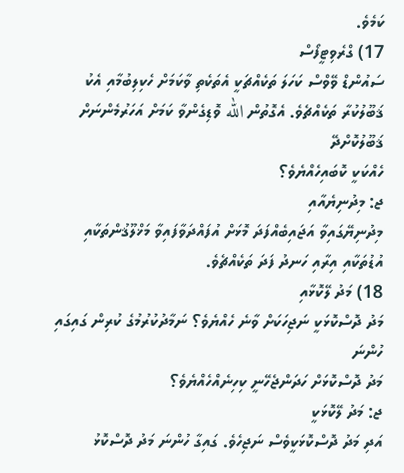ކަމެވެ.
17) ގްރެވިޓީފޯސް
ސައުންޑް ވޭވްސް ކަހަލަ ތަކެއްޗަކީ އެތަކެތި ވާކަމަށް ހެކިލިބުމާއި އެކު
ޤަބޫލުކުރާ ތަކެއްޗެވެ. އެގޮތުން الله ވޮޑިގެންވާ ކަމަށް އަހަރުމެންނަށް ޤަބޫލުކޮށްދޭ
ހެއްކަކީ ކޮބައިހެއްޔެވެ؟
ޖ: މިދުނިޔެއާއި
މިދުނިޔޭގައިވާ އަޖައިބެއްފަދަ މޮޅަށް އުފައްދަވާފައިވާ މަޚްލޫޤުންތަކާއި
އުޑުތަކާއި އިރާއި ހަނދު ފަދަ ތަކެއްޗެވެ.
18) މަދު ލޭކޮޅާއި
މަދު ދޮސްކޮޅަކީ ނަޖިހަކަށް ވާނެ ހެއްޔެވެ؟ ނަމާދުކުރުމުގެ ކުރިން ގައިގައި ހުންނަ
މަދު ދޮސްކޮޅަށް ހަދަންޖެހޭނީ ކިހިނެއްހެއްޔެވެ؟
ޖ: މަދު ލޭކޮޅަކީ
އަދި މަދު ދޮސްކޮޅަކީވެސް ނަޖިހެވެ. ގައިގާ ހުންނަ މަދު ދޮސްކޮޅު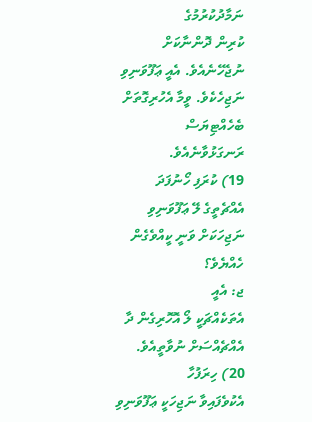ނަމާދުކުރުމުގެ
ކުރިން ދޮންނާކަށް ނުޖެހޭނެއެވެ. އެއީ ޢަފޫވަނިވި ނަޖިހެކެވެ. ވީމާ އެހުރިގޮތަށް
ބެހެއްޓިޔަސް ރަނގަޅުވާނެއެވެ.
19) ކުރަފި ހޯނުފަދަ
އެއްޗެތީގެ ލޭ ޢަފޫވަނިވި ނަޖިހަކަށް ވަނީ ކީއްވެގެން ހެއްޔެވެ؟
ޖ: އެއީ
އެތަކެއްޗަކީ ލޯ އޮހޮރިގެން ދާ އެއްޗެއްސަށް ނުވާތީއެވެ.
20) ހިރަފުހާ
އެކުވެފައިވާ ނަޖިހަކީ ޢަފޫވަނިވި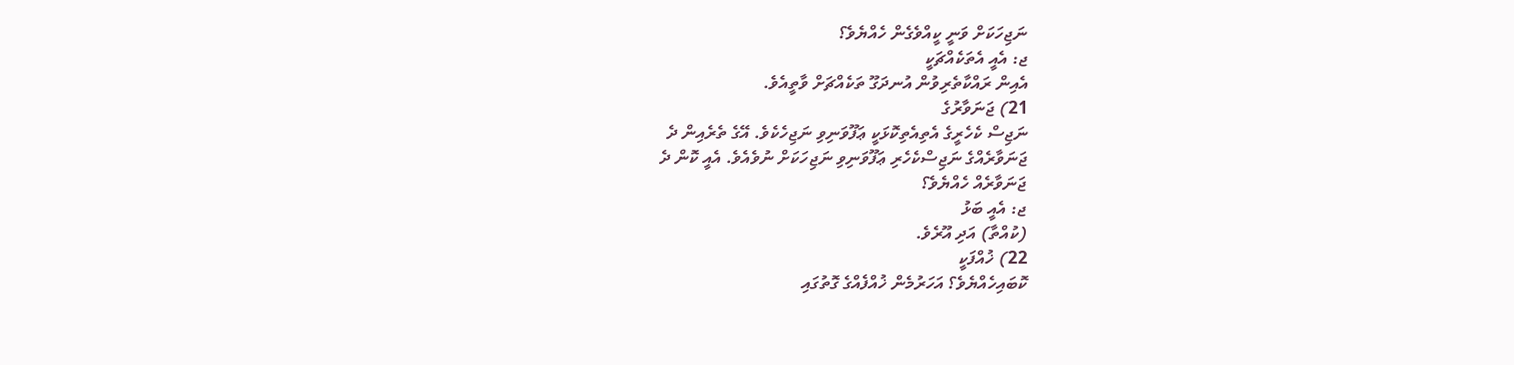ނަޖިހަކަށް ވަނީ ކީއްވެގެން ހެއްޔެވެ؟
ޖ: އެއީ އެތަކެއްޗަކީ
އެއިން ރައްކާތެރިވުން އުނދަގޫ ތަކެއްޗަށް ވާތީއެވެ.
21) ޖަނަވާރުގެ
ނަޖިސް ކެހެރީގެ އެތިއެތިކޮޅަކީ ޢަފޫވަނިވި ނަޖިހެކެވެ. އޭގެ ތެރެއިން ދެ
ޖަނަވާރެއްގެ ނަޖިސްކެހެރި ޢަފޫވަނިވި ނަޖިހަކަށް ނުވެއެވެ. އެއީ ކޮން ދެ
ޖަނަވާރެއް ހެއްޔެވެ؟
ޖ: އެއީ ބަޅު
(ކުއްތާ) އަދި އޫރެވެ.
22) ޚުއްފަކީ
ކޮބައިހެއްޔެވެ؟ އަހަރުމެން ޚުއްފެއްގެ ގޮތުގައި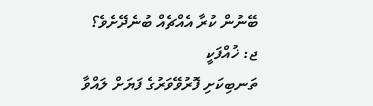ބޭނުން ކުރާ އެއްޗެއް ބުނެދޭށެވެ؟
ޖ: ޚުއްފަކީ
ތަނބިކަށި ފޮރުވޭވަރުގެ ފަޔަށް ލައްވާ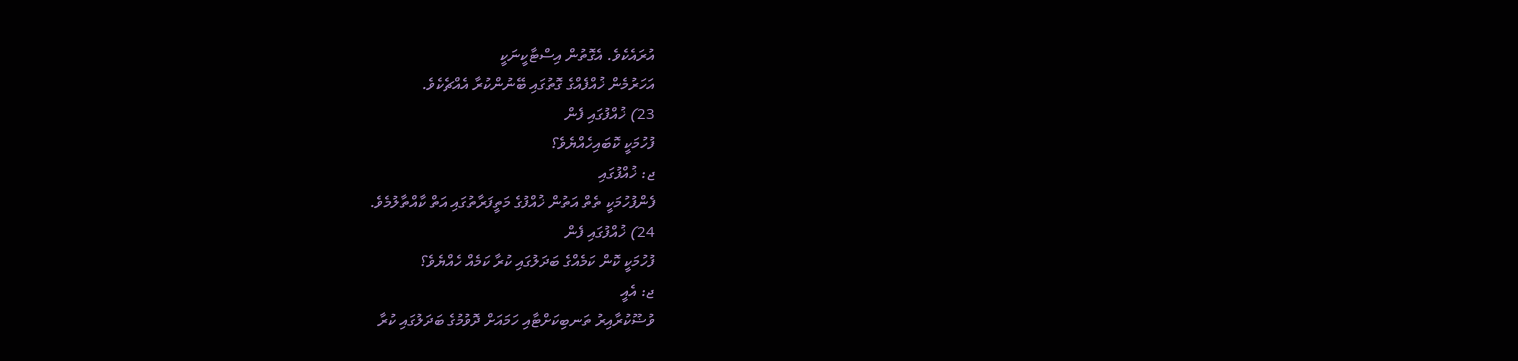އުރައެކެވެ. އެގޮތުން އިސްޓާކީނަކީ
އަހަރުމެން ޚުއްފެއްގެ ގޮތުގައި ބޭނުންކުރާ އެއްޗެކެވެ.
23) ޚުއްފުގައި ފެން
ފުހުމަކީ ކޮބައިހެއްޔެވެ؟
ޖ: ޚުއްފުގައި
ފެންފުހުމަކީ ތެތް އަތުން ޚުއްފުގެ މަތީފަރާތުގައި އަތް ކާއްތާލުމެވެ.
24) ޚުއްފުގައި ފެން
ފުހުމަކީ ކޮން ކަމެއްގެ ބަދަލުގައި ކުރާ ކަމެއް ހެއްޔެވެ؟
ޖ: އެއީ
ވުޟޫކުރާއިރު ތަނބިކަށްޓާއި ހަމައަށް ދޮވުމުގެ ބަދަލުގައި ކުރާ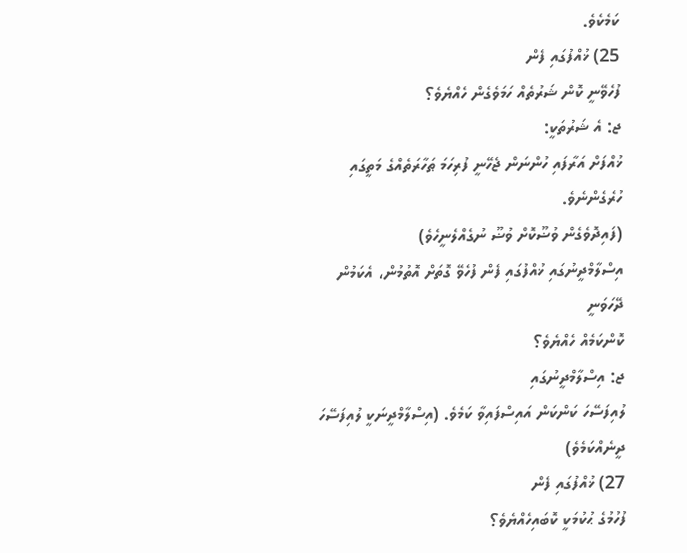ކަމެކެވެ.
25) ޚުއްފުގައި ފެން
ފުހެވޭނީ ކޮން ޝަރުތެއް ހަމަވެގެން ހެއްޔެވެ؟
ޖ: އެ ޝަރުތަކީ:
ޚުއްފަށް އަރާފައި ހުންނަން ޖެހޭނީ ފުރިހަމަ ޠަހާރަތެއްގެ މަތީގައި ހުރެގެންނެވެ.
(ފައިދޮވެގެން ވުޟޫކޮށް ވުޟޫ ނުގެއްލެނީހެވެ)
އިސްލާމްދީނުގައި ޚުއްފުގައި ފެން ފުހެވޭ ގޮތަށް އޮތުމުން، އެކަމުން ދޭހަވަނީ
ކޮންކަމެއް ހެއްޔެވެ؟
ޖ: އިސްލާމްދީނުގައި
ލުއިފަސޭހަ ކަންކަން އައިސްފައިވާ ކަމެވެ. (އިސްލާމްދީނަކީ ލުއިފަސޭހަ
ދީނެއްކަމެވެ)
27) ޚުއްފުގައި ފެން
ފުހުމުގެ ޙުކުމަކީ ކޮބައިހެއްޔެވެ؟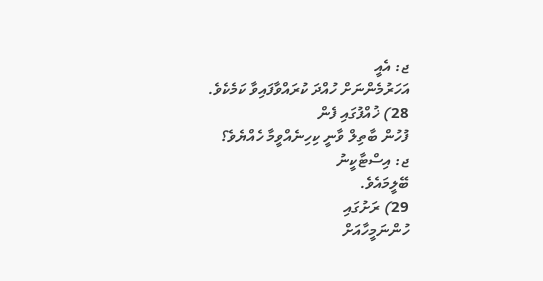ޖ: އެއީ
އަހަރުމެންނަށް ހުއްދަ ކުރައްވާފައިވާ ކަމެކެވެ.
28) ޚުއްފުގައި ފެން
ފުހުން ބާތިލް ވާނީ ކިހިނެއްވީމާ ހެއްޔެވެ؟
ޖ: އިސްޓާކީނު
ބޭލީމައެވެ.
29) ރަށުގައި
ހުންނަމީހާއަށް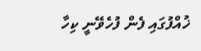ޚުއްފުގައި ފެން ފުހެވޭނީ ކިހާ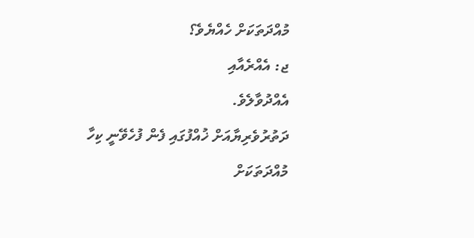މުއްދަތަކަށް ހެއްޔެވެ؟
ޖ: އެއްރެއާއި
އެއްދުވާލެވެ.
ދަތުރުވެރިޔާއަށް ޚުއްފުގައި ފެން ފުހެވޭނީ ކިހާ މުއްދަތަކަށް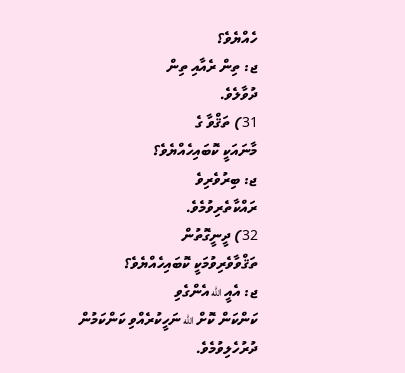ހެއްޔެވެ؟
ޖ: ތިން ރެއާއި ތިން
ދުވާލެވެ.
31) ތަޤްވާ ގެ
މާނައަކީ ކޮބައިހެއްޔެވެ؟
ޖ: ބިރުވެރިވެ
ރައްކާތެރިވުމެވެ.
32) ދީނީގޮތުން
ތަޤްވާވެރިވުމަކީ ކޮބައިހެއްޔެވެ؟
ޖ: އެއީ الله އެންގެވި
ކަންކަން ކޮށް الله ނަހީކުރެއްވި ކަންކަމުން ދުރުހެލިވުމެވެ.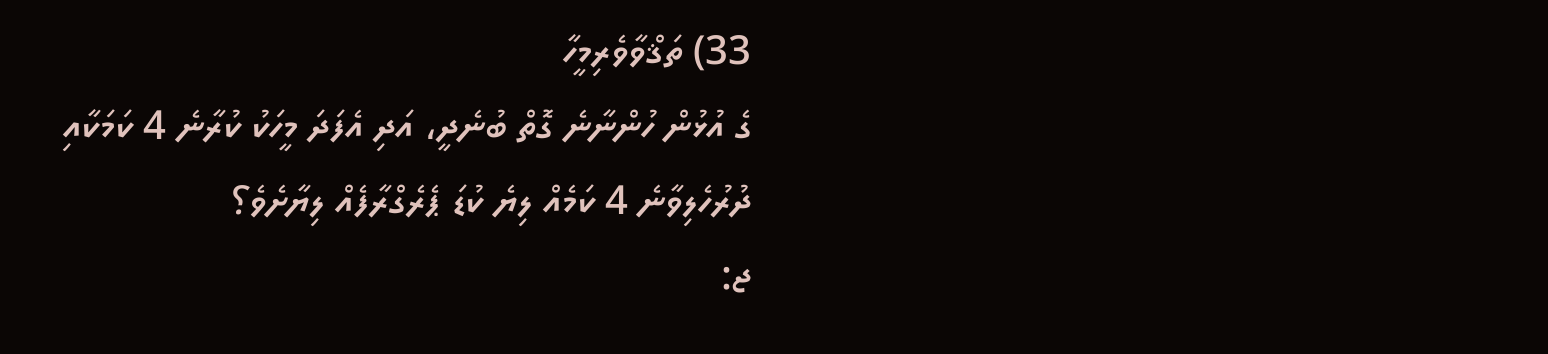33) ތަޤްވާވެރިމީހާ
ގެ އުޅުން ހުންނާނެ ގޮތް ބުނެދީ، އަދި އެފަދަ މީހަކު ކުރާނެ 4 ކަމަކާއި
ދުރުހެލިވާނެ 4 ކަމެއް ލިޔެ ކުޑަ ޕެރެގްރާފެއް ލިޔާށެވެ؟
ޖ: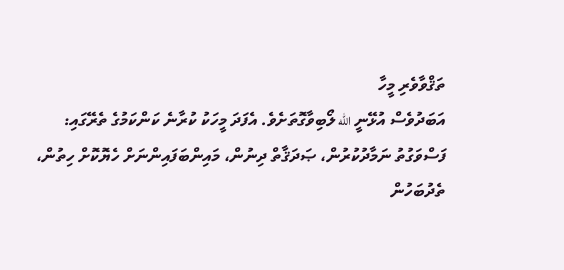ތަޤްވާވެރި މީހާ
އަބަދުވެސް އުޅޭނީ الله ލޯބިވާގޮތަށެވެ. އެފަދަ މީހަކު ކުރާނެ ކަންކަމުގެ ތެރޭގައި:
ފަސްވަގުތު ނަމާދުކުރުން، ޞަދަޤާތް ދިނުން، މައިންބަފައިންނަށް ހެޔޮކޮށް ހިތުން،
ތެދުބަހުން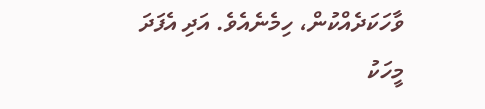ވާހަކަދެއްކުން، ހިމެނެއެވެ. އަދި އެފަދަ މީހަކު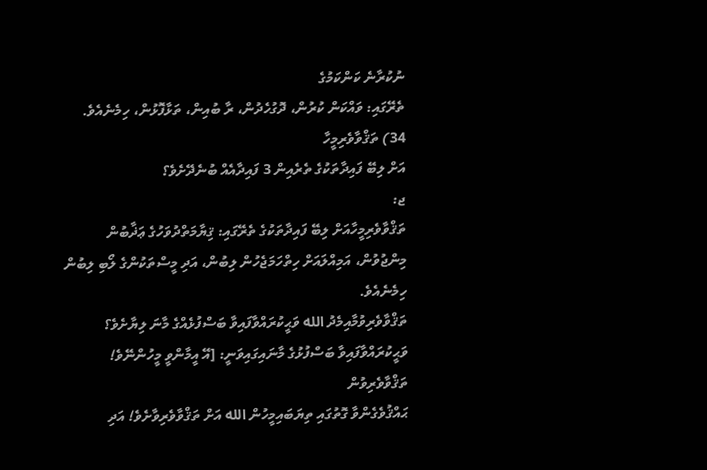ނުކުރާނެ ކަންކަމުގެ
ތެރޭގައި: ވައްކަން ކުރުން، ދޮގުހެދުން، ރާ ބުއިން، ތަޅާފޮޅުން، ހިމެނެއެވެ.
34) ތަޤްވާވެރިމީހާ
އަށް ލިބޭ ފައިދާތަކުގެ ތެރެއިން 3 ފައިދާއެއް ބުނެދޭށެވެ؟
ޖ:
ތަޤްވާވެރިމީހާއަށް ލިބޭ ފައިދާތަކުގެ ތެރޭގައި: ޤިޔާމަތްދުވަހުގެ ޢަޛާބުން
މިންޖުވުން، އަމިއްލައަށް ހިތްހަމަޖެހުން ލިބުން، އަދި މީސްތަކުންގެ ލޯބި ލިބުން
ހިމެނެއެވެ.
ތަޤްވާވެރިވުމާއިމެދު الله ވަޙީކުރައްވާފައިވާ ބަސްފުޅެއްގެ މާނަ ލިޔާށެވެ؟
ވަޙީކުރައްވާފައިވާ ބަސްފުޅުގެ މާނައިގައިވަނީ: [އޭ އީމާންވީ މީހުންނޭވެ! ތަޤްވާވެރިވުން
ޙައްޤުވެގެންވާ ގޮތުގައި ތިޔަބައިމީހުން الله އަށް ތަޤްވާވެރިވާށެވެ! އަދި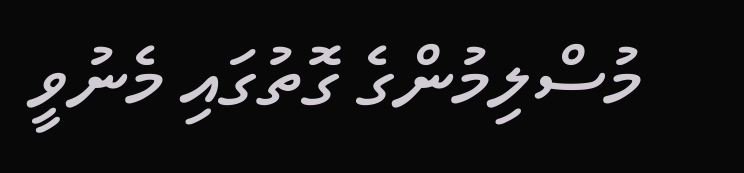މުސްލިމުންގެ ގޮތުގައި މެނުވީ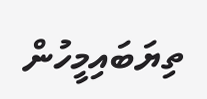ތިޔަބައިމީހުން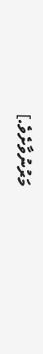މަރުނުވާށެވެ.]